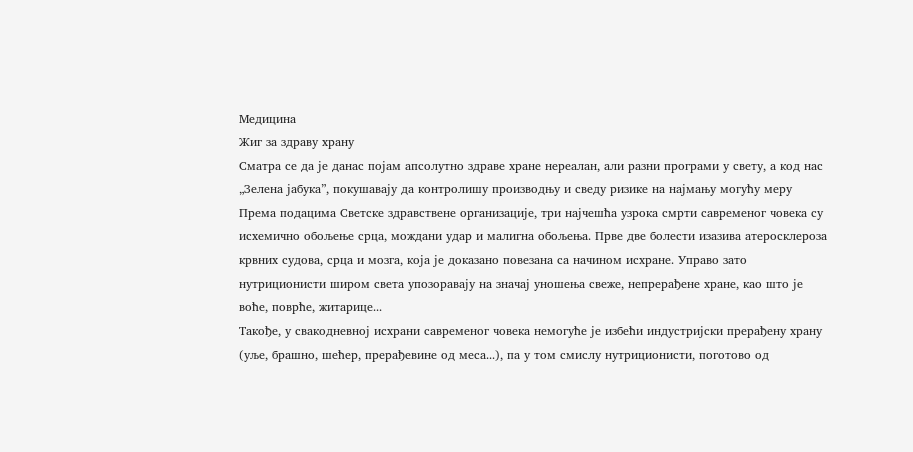Медицина
Жиг за здраву храну
Сматра се да је данас појам апсолутно здраве хране нереалан, али разни програми у свету, а код нас „Зелена јабука”, покушавају да контролишу производњу и сведу ризике на најмању могућу меру
Према подацима Светске здравствене организације, три најчешћа узрока смрти савременог човека су исхемично обољење срца, мождани удар и малигна обољења. Прве две болести изазива атеросклероза крвних судова, срца и мозга, која је доказано повезана са начином исхране. Управо зато нутриционисти широм света упозоравају на значај уношења свеже, непрерађене хране, као што је воће, поврће, житарице...
Такође, у свакодневној исхрани савременог човека немогуће је избећи индустријски прерађену храну (уље, брашно, шећер, прерађевине од меса...), па у том смислу нутриционисти, поготово од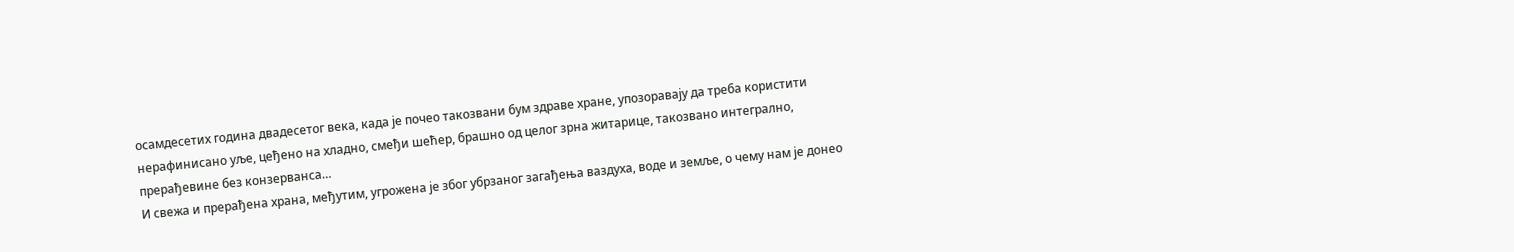осамдесетих година двадесетог века, када је почео такозвани бум здраве хране, упозоравају да треба користити нерафинисано уље, цеђено на хладно, смеђи шећер, брашно од целог зрна житарице, такозвано интегрално, прерађевине без конзерванса…
И свежа и прерађена храна, међутим, угрожена је због убрзаног загађења ваздуха, воде и земље, о чему нам је донео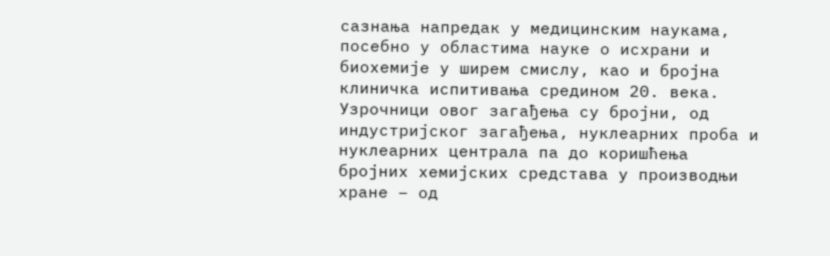сазнања напредак у медицинским наукама, посебно у областима науке о исхрани и биохемије у ширем смислу, као и бројна клиничка испитивања средином 20. века. Узрочници овог загађења су бројни, од индустријског загађења, нуклеарних проба и нуклеарних централа па до коришћења бројних хемијских средстава у производњи хране – од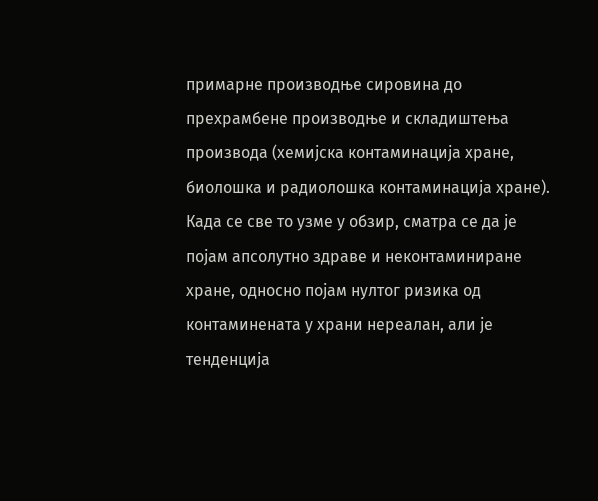примарне производње сировина до прехрамбене производње и складиштења производа (хемијска контаминација хране, биолошка и радиолошка контаминација хране).
Када се све то узме у обзир, сматра се да је појам апсолутно здраве и неконтаминиране хране, односно појам нултог ризика од контаминената у храни нереалан, али је тенденција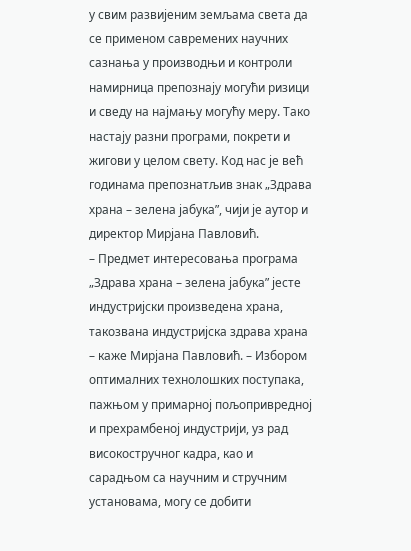у свим развијеним земљама света да се применом савремених научних сазнања у производњи и контроли намирница препознају могући ризици и сведу на најмању могућу меру. Тако настају разни програми, покрети и жигови у целом свету. Код нас је већ годинама препознатљив знак „Здрава храна – зелена јабука”, чији је аутор и директор Мирјана Павловић.
– Предмет интересовања програма „Здрава храна – зелена јабука” јесте индустријски произведена храна, такозвана индустријска здрава храна – каже Мирјана Павловић. – Избором оптималних технолошких поступака, пажњом у примарној пољопривредној и прехрамбеној индустрији, уз рад високостручног кадра, као и сарадњом са научним и стручним установама, могу се добити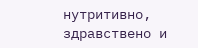нутритивно, здравствено и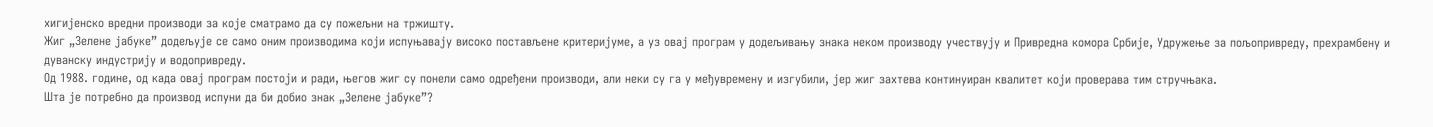хигијенско вредни производи за које сматрамо да су пожељни на тржишту.
Жиг „Зелене јабуке” додељује се само оним производима који испуњавају високо постављене критеријуме, а уз овај програм у додељивању знака неком производу учествују и Привредна комора Србије, Удружење за пољопривреду, прехрамбену и дуванску индустрију и водопривреду.
Од 1988. године, од када овај програм постоји и ради, његов жиг су понели само одређени производи, али неки су га у међувремену и изгубили, јер жиг захтева континуиран квалитет који проверава тим стручњака.
Шта је потребно да производ испуни да би добио знак „Зелене јабуке”?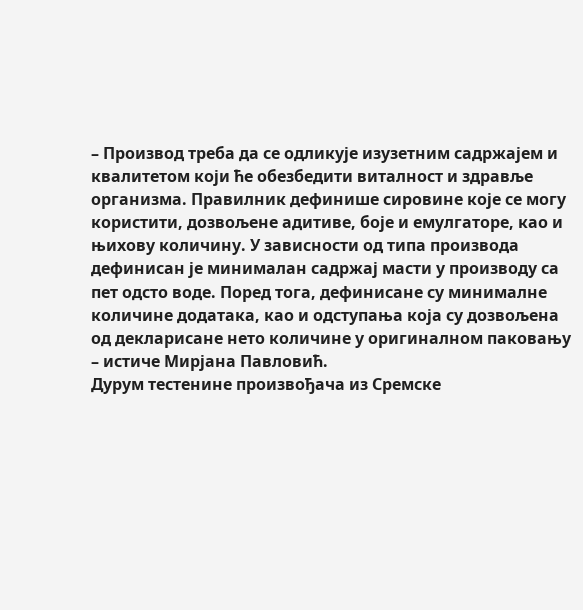– Производ треба да се одликује изузетним садржајем и квалитетом који ће обезбедити виталност и здравље организма. Правилник дефинише сировине које се могу користити, дозвољене адитиве, боје и емулгаторе, као и њихову количину. У зависности од типа производа дефинисан је минималан садржај масти у производу са пет одсто воде. Поред тога, дефинисане су минималне количине додатака, као и одступања која су дозвољена од декларисане нето количине у оригиналном паковању – истиче Мирјана Павловић.
Дурум тестенине произвођача из Сремске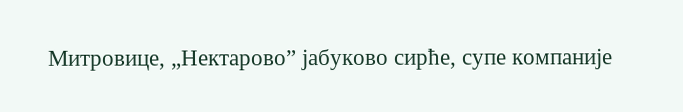Митровице, „Нектарово” јабуково сирће, супе компаније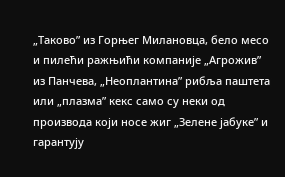„Таково” из Горњег Милановца, бело месо и пилећи ражњићи компаније „Агрожив” из Панчева, „Неоплантина” рибља паштета или „плазма” кекс само су неки од производа који носе жиг „Зелене јабуке” и гарантују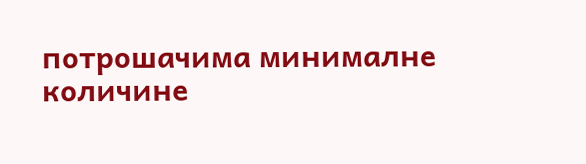потрошачима минималне количине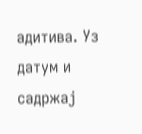адитива. Уз датум и садржај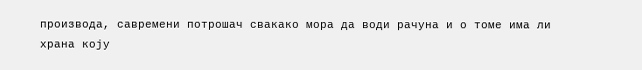производа, савремени потрошач свакако мора да води рачуна и о томе има ли храна коју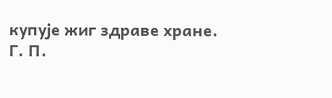купује жиг здраве хране.
Г. П.